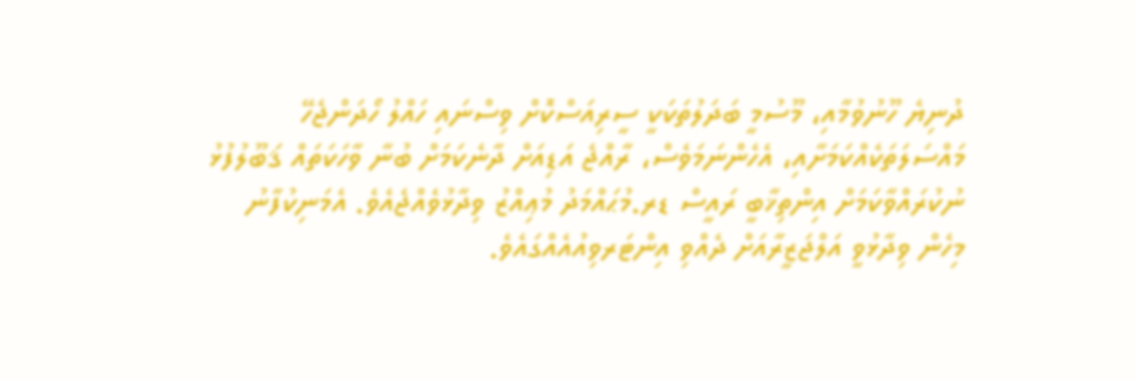ދުނިޔެ ހޫނުވުމާއި، މޫސުމީ ބަދަލުތަކަކީ ސީރިއަސްކޮށް ވިސްނައި ހައްލު ހޯދަންޖެހޭ މައްސަލަތަކެއްކަމަށާއި، އެހެންނަމަވެސް، ރާއްޖެ އަޑިއަށް ދާނެކަމަށް ބުނާ ވާހަކަތައް ޤަބޫލުފުޅު ނުކުރައްވާކަމަށް އިންތިޚާބީ ރައީސް ޑރ.މުޙައްމަދު މުޢިއްޒު ވިދާޅުވެއްޖެއެވެ. އެމަނިކުފާނު މިހެން ވިދާޅުވީ އަލްޖަޒީރާއަށް ދެއްވި އިންޓަރވިއުއެއްގައެވެ.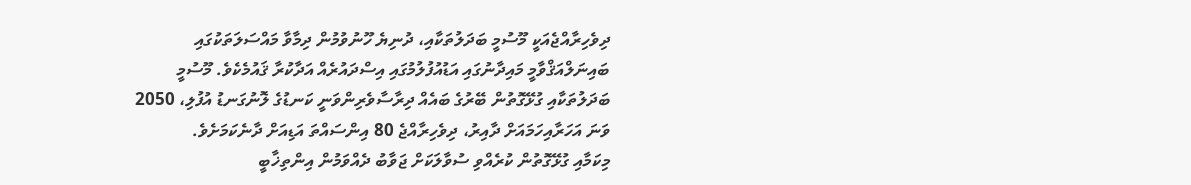ދިވެހިރާއްޖެއަކީ މޫސުމީ ބަދަލުތަކާއި، ދުނިޔެ ހޫނުވުމުން ދިމާވާ މައްސަލަތަކުގައި ބައިނަލްއަޤްވާމީ މައިދާނުގައި އަޑުއުފުލުމުގައި އިސްދައުރެއް އަދާކުރާ ޤައުމެކެވެ. މޫސުމީ ބަދަލުތަކާއި ގުޅޭގޮތުން ބޭރުގެ ބައެއް ދިރާސާވެރިންވަނީ ކަނޑުގެ ލޮނުގަނޑު އުފުލި، 2050 ވަނަ އަހަރާއިހަމައަށް ދާއިރު، ދިވެހިރާއްޖެ 80 އިންސައްތަ އަޑިއަށް ދާނެކަމަށެވެ.
މިކަމާއި ގުޅޭގޮތުން ކުރެއްވި ސުވާލަކަށް ޖަވާބު ދެއްވަމުން އިންތިޚާބީ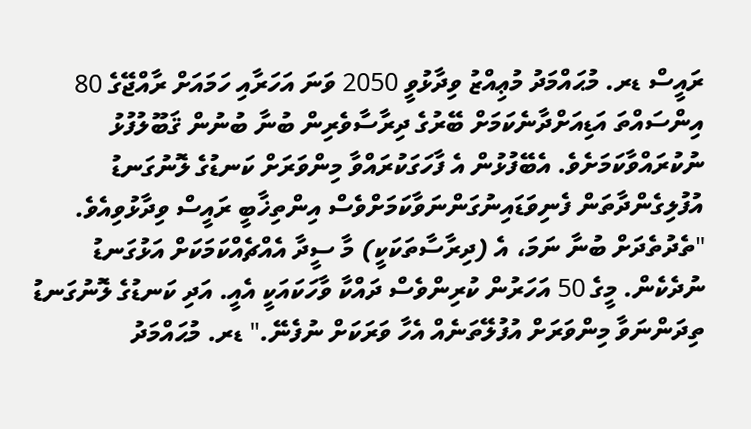ރައީސް ޑރ. މުޙައްމަދު މުޢިއްޒު ވިދާޅުވީ 2050 ވަނަ އަހަރާއި ހަމައަށް ރާއްޖޭގެ 80 އިންސައްތަ އަޑިއަށްދާނެކަމަށް ބޭރުގެ ދިރާސާވެރިން ބުނާ ބުނުން ޤަބޫލުފުޅު ނުކުރައްވާކަމަށެވެ. އެބޭފުޅުން އެ ފާހަގަކުރައްވާ މިންވަރަށް ކަނޑުގެ ލޮނުގަނޑު އުފުލިގެންދާތަން ފެނިވަޑައިނުގަންނަވާކަމަށްވެސް އިންތިޚާބީ ރައީސް ވިދާޅުވިއެވެ.
"ތެދުތެދަށް ބުނާ ނަމަ، އެ (ދިރާސާތަކަކީ) މާ ސީދާ އެއްޗެއްކަމަކަށް އަޅުގަނޑު ނުދެކެން. މީގެ 50 އަހަރުން ކުރިންވެސް ދައްކާ ވާހަކައަކީ އެއީ. އަދި ކަނޑުގެ ލޮނުގަނޑު ތިދަންނަވާ މިންވަރަށް އުފުލޭތަނެއް އެހާ ވަރަކަށް ނުފެނޭ." ޑރ. މުޙައްމަދު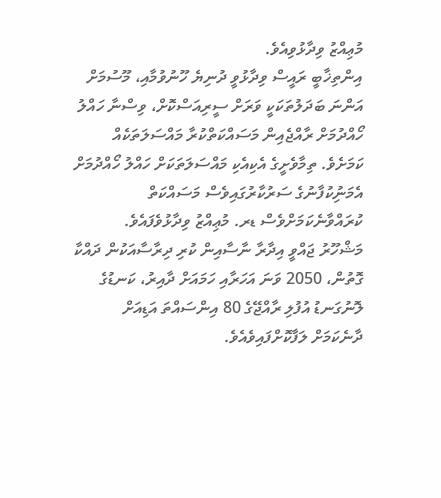މުޢިއްޒު ވިދާޅުވިއެވެ.
އިންތިޚާބީ ރައީސް ވިދާޅުވީ ދުނިޔެ ހޫނުވުމާއި، މޫސުމަށް އަންނަ ބަދަލުތަކަކީ ވަރަށް ސީރިއަސްކޮށް، ވިސްނާ ހައްލު ހޯއްދުމަށް ރާއްޖެއިން މަސައްކަތްކުރާ މައްސަލަތަކެއް ކަމަށެވެ. ތިމާވެށީގެ އެކިއެކި މައްސަލަތަކަށް ހައްލު ހޯއްދުމަށް އެމަނިުކުފާނުގެ ސަރުކާރުގައިވެސް މަސައްކަތް ކުރައްވާނެކަމަށްވެސް ޑރ. މުޢިއްޒު ވިދާޅުވެފައެވެ.
މަޝްހޫރު ޖައްވީ އިދާރާ ނާސާއިން ކުރި ދިރާސާއަކުން ދައްކާ ގޮތުން، 2050 ވަނަ އަހަރާއި ހަމައަށް ދާއިރު، ކަނޑުގެ ލޮނުގަނޑު އުފުލި ރާއްޖޭގެ 80 އިންސައްތަ އަޑިއަށް ދާނެކަމަށް ލަފާކޮށްފައިވެއެވެ.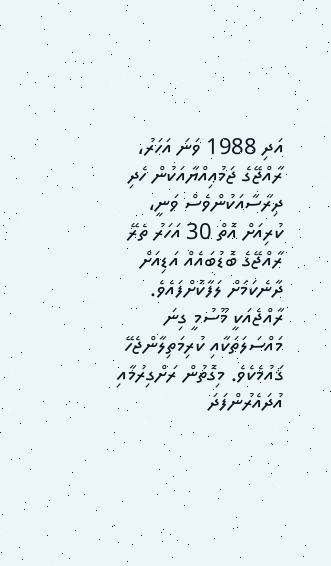އަދި 1988 ވަނަ އަހަރު، ރާއްޖޭގެ ޖަމުޢިއްޔާއަކުން ހެދި ދިރާސާއަކުންވެސް ވަނީ، ކުރިއަށް އޮތް 30 އަހަރު ތެރޭ ރާއްޖޭގެ ބޮޑުބައެއް އަޑިއަށް ދާނެކަމަށް ލަފާކޮށްފައެވެ.
ރާއްޖެއަކީ މޫސުމީ ގިނަ މައްސަލަތަކާއި ކުރިމަތިލާންޖެހޭ ޤައުމެކެވެ. މިގޮތުން ރަށްގިރުމާއި އުދައެރުންފަދަ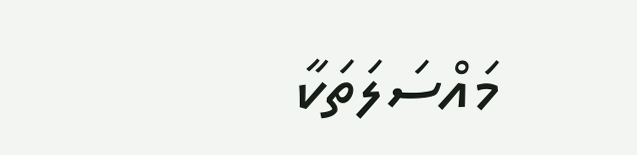މައްސަލަތަކާ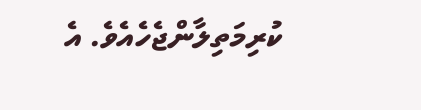ކުރިމަތިލާންޖެހެއެވެ. އެ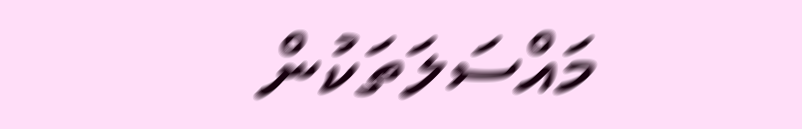މައްސަލަތަކުން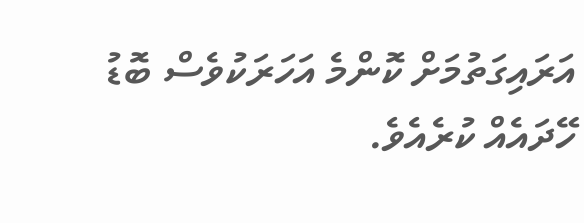އަރައިގަތުމަށް ކޮންމެ އަހަރަކުވެސް ބޮޑު ހޭދައެއް ކުރެއެވެ.